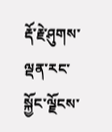རྡོ་རྗེ་ཤུགས་ལྡན་རང་སྐྱོང་ལྗོངས་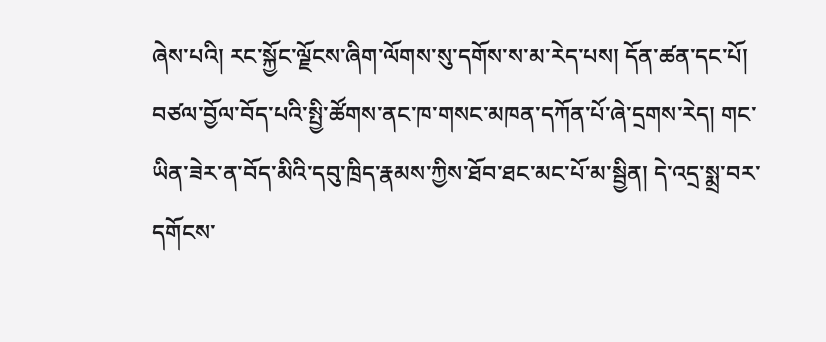ཞེས་པའི། རང་སྐྱོང་ལྗོངས་ཞིག་ལོགས་སུ་དགོས་ས་མ་རེད་པས། དོན་ཚན་དང་པོ།
བཙལ་བྱོལ་བོད་པའི་སྤྱི་ཚོགས་ནང་ཁ་གསང་མཁན་དཀོན་པོ་ཞེ་དྲགས་རེད། གང་ཡིན་ཟེར་ན་བོད་མིའི་དབུ་ཁྲིད་རྣམས་ཀྱིས་ཐོབ་ཐང་མང་པོ་མ་སྦྱིན། དེ་འདྲ་སྨྲ་བར་དགོངས་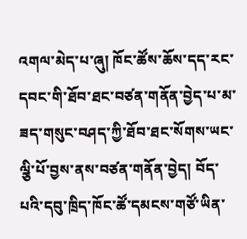འགལ་མེད་པ་ཞུ། ཁོང་ཚོས་ཆོས་དད་རང་དབང་གི་ཐོབ་ཐང་བཙན་གནོན་བྱེད་པ་མ་ཟད་གསུང་བཤད་ཀྱི་ཐོབ་ཐང་སོགས་ཡང་ལྕི་པོ་བྱས་ནས་བཙན་གནོན་བྱེད། བོད་པའི་དབུ་ཁྲིད་ཁོང་ཚོ་དམངས་གཙོ་ཡིན་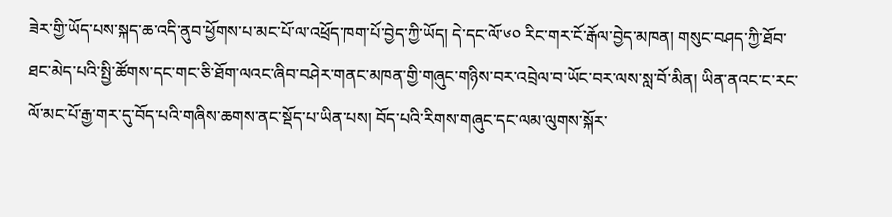ཟེར་གྱི་ཡོད་པས་སྐད་ཆ་འདི་ནུབ་ཕྱོགས་པ་མང་པོ་ལ་འཕྲོད་ཁག་པོ་བྱེད་ཀྱི་ཡོད། དེ་དང་ལོ་༦༠ རིང་གར་ངོ་རྒོལ་བྱེད་མཁན། གསུང་བཤད་ཀྱི་ཐོབ་ཐང་མེད་པའི་སྤྱི་ཚོགས་དང་གང་ཅི་ཐོག་ལའང་ཞིབ་བཤེར་གནང་མཁན་གྱི་གཞུང་གཉིས་བར་འབྲེལ་བ་ཡོང་བར་ལས་སླ་བོ་མིན། ཡིན་ནའང་ང་རང་ལོ་མང་པོ་རྒྱ་གར་དུ་བོད་པའི་གཞིས་ཆགས་ནང་སྡོད་པ་ཡིན་པས། བོད་པའི་རིགས་གཞུང་དང་ལམ་ལུགས་སྐོར་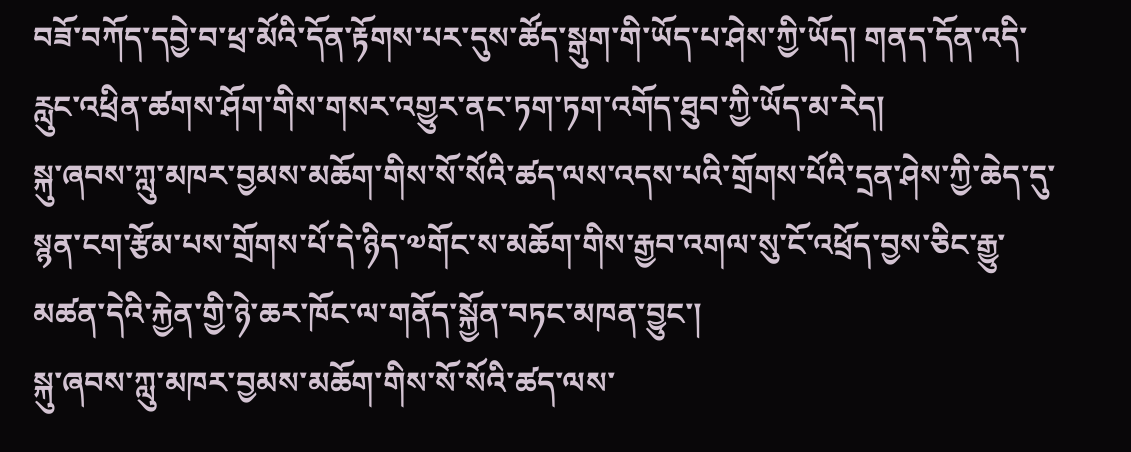བཟོ་བཀོད་དབྱེ་བ་ཕྲ་མོའི་དོན་རྟོགས་པར་དུས་ཚོད་སྒུག་གི་ཡོད་པ་ཤེས་ཀྱི་ཡོད། གནད་དོན་འདི་རླུང་འཕྲིན་ཚགས་ཤོག་གིས་གསར་འགྱུར་ནང་ཏག་ཏག་འགོད་ཐུབ་ཀྱི་ཡོད་མ་རེད།
སྐུ་ཞབས་ཀླུ་མཁར་བྱམས་མཆོག་གིས་སོ་སོའི་ཚད་ལས་འདས་པའི་གྲོགས་པོའི་དྲན་ཤེས་ཀྱི་ཆེད་དུ་སྙན་ངག་རྩོམ་པས་གྲོགས་པོ་དེ་ཉིད་༧གོང་ས་མཆོག་གིས་རྒྱབ་འགལ་སུ་ངོ་འཕྲོད་བྱས་ཅིང་རྒྱུ་མཚན་དེའི་རྐྱེན་གྱི་ཉེ་ཆར་ཁོང་ལ་གནོད་སྐྱོན་བཏང་མཁན་བྱུང་།
སྐུ་ཞབས་ཀླུ་མཁར་བྱམས་མཆོག་གིས་སོ་སོའི་ཚད་ལས་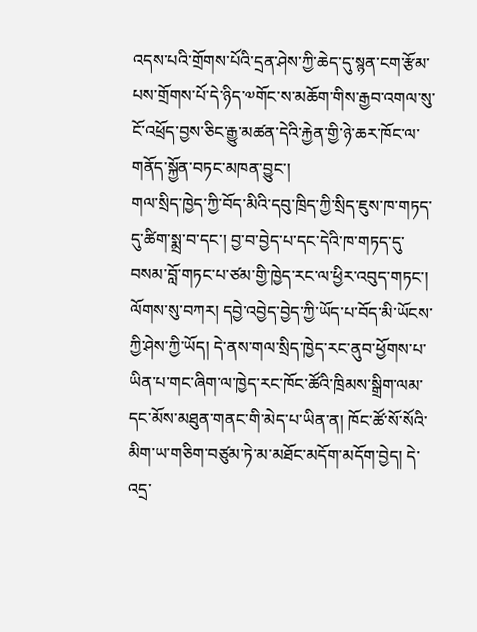འདས་པའི་གྲོགས་པོའི་དྲན་ཤེས་ཀྱི་ཆེད་དུ་སྙན་ངག་རྩོམ་པས་གྲོགས་པོ་དེ་ཉིད་༧གོང་ས་མཆོག་གིས་རྒྱབ་འགལ་སུ་ངོ་འཕྲོད་བྱས་ཅིང་རྒྱུ་མཚན་དེའི་རྐྱེན་གྱི་ཉེ་ཆར་ཁོང་ལ་གནོད་སྐྱོན་བཏང་མཁན་བྱུང་།
གལ་སྲིད་ཁྱེད་ཀྱི་བོད་མིའི་དབུ་ཁྲིད་ཀྱི་སྲིད་ཇུས་ཁ་གཏད་དུ་ཚིག་སྨྲ་བ་དང་། བྱ་བ་བྱེད་པ་དང་དེའི་ཁ་གཏད་དུ་བསམ་བློ་གཏང་པ་ཙམ་གྱི་ཁྱེད་རང་ལ་ཕྱིར་འབུད་གཏང་། ལོགས་སུ་བཀར། དབྱེ་འབྱེད་བྱེད་ཀྱི་ཡོད་པ་བོད་མི་ཡོངས་ཀྱི་ཤེས་ཀྱི་ཡོད། དེ་ནས་གལ་སྲིད་ཁྱེད་རང་ནུབ་ཕྱོགས་པ་ཡིན་པ་གང་ཞིག་ལ་ཁྱེད་རང་ཁོང་ཚོའི་ཁྲིམས་སྒྲིག་ལམ་དང་མོས་མཐུན་གནང་གི་མེད་པ་ཡིན་ན། ཁོང་ཚོ་སོ་སོའི་མིག་ཡ་གཅིག་བཙུམ་ཏེ་མ་མཐོང་མདོག་མདོག་བྱེད། དེ་འདྲ་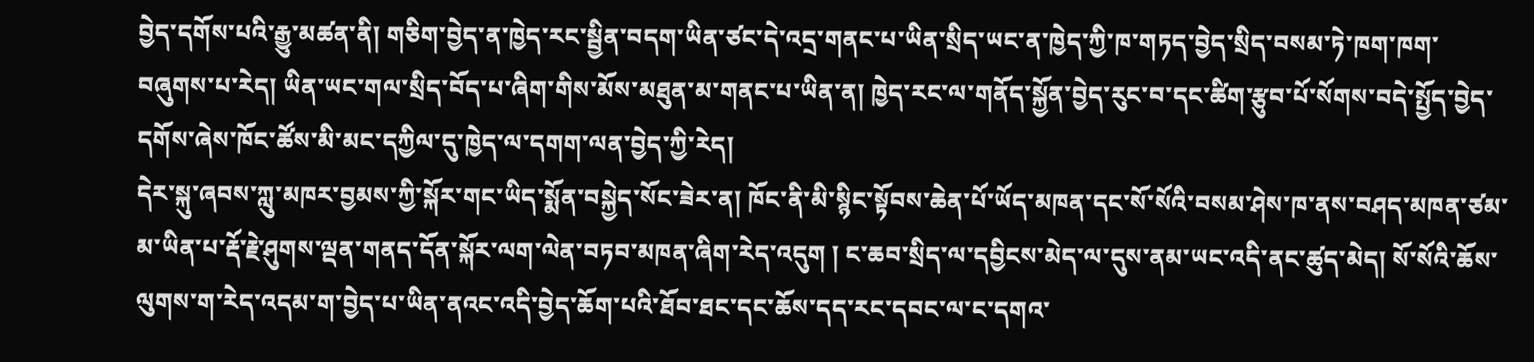བྱེད་དགོས་པའི་རྒྱུ་མཚན་ནི། གཅིག་བྱེད་ན་ཁྱེད་རང་སྦྱིན་བདག་ཡིན་ཙང་དེ་འདྲ་གནང་པ་ཡིན་སྲིད་ཡང་ན་ཁྱེད་ཀྱི་ཁ་གཏད་བྱེད་སྲིད་བསམ་ཏེ་ཁག་ཁག་བཞུགས་པ་རེད། ཡིན་ཡང་གལ་སྲིད་བོད་པ་ཞིག་གིས་མོས་མཐུན་མ་གནང་པ་ཡིན་ན། ཁྱེད་རང་ལ་གནོད་སྐྱོན་བྱེད་རུང་བ་དང་ཚིག་རྩུབ་པོ་སོགས་བདེ་སྤྱོད་བྱེད་དགོས་ཞེས་ཁོང་ཚོས་མི་མང་དཀྱིལ་དུ་ཁྱེད་ལ་དགག་ལན་བྱེད་ཀྱི་རེད།
དེར་སྐུ་ཞབས་ཀླུ་མཁར་བྱམས་ཀྱི་སྐོར་གང་ཡིད་སྨོན་བསྐྱེད་སོང་ཟེར་ན། ཁོང་ནི་མི་སྙིང་སྟོབས་ཆེན་པོ་ཡོད་མཁན་དང་སོ་སོའི་བསམ་ཤེས་ཁ་ནས་བཤད་མཁན་ཙམ་མ་ཡིན་པ་རྡོ་རྗེ་ཤུགས་ལྡན་གནད་དོན་སྐོར་ལག་ལེན་བཏབ་མཁན་ཞིག་རེད་འདུག ། ང་ཆབ་སྲིད་ལ་དབྱིངས་མེད་ལ་དུས་ནམ་ཡང་འདི་ནང་ཚུད་མེད། སོ་སོའི་ཆོས་ལུགས་ག་རེད་འདམ་ག་བྱེད་པ་ཡིན་ནའང་འདི་བྱེད་ཆོག་པའི་ཐོབ་ཐང་དང་ཆོས་དད་རང་དབང་ལ་ང་དགའ་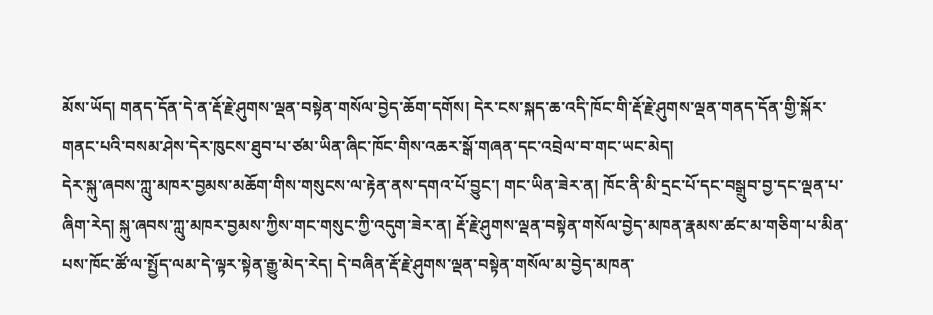མོས་ཡོད། གནད་དོན་དེ་ན་རྡོ་རྗེ་ཤུགས་ལྡན་བསྟེན་གསོལ་བྱེད་ཆོག་དགོས། དེར་ངས་སྐད་ཆ་འདི་ཁོང་གི་རྡོ་རྗེ་ཤུགས་ལྡན་གནད་དོན་གྱི་སྐོར་གནང་པའི་བསམ་ཤེས་དེར་ཁུངས་ཐུབ་པ་ཙམ་ཡིན་ཞིང་ཁོང་གིས་འཆར་སྒོ་གཞན་དང་འབྲེལ་བ་གང་ཡང་མེད།
དེར་སྐུ་ཞབས་ཀླུ་མཁར་བྱམས་མཆོག་གིས་གསུངས་ལ་རྟེན་ནས་དགའ་པོ་བྱུང་། གང་ཡིན་ཟེར་ན། ཁོང་ནི་མི་དྲང་པོ་དང་བསྒྲུབ་བྱ་དང་ལྡན་པ་ཞིག་རེད། སྐུ་ཞབས་ཀླུ་མཁར་བྱམས་ཀྱིས་གང་གསུང་ཀྱི་འདུག་ཟེར་ན། རྡོ་རྗེ་ཤུགས་ལྡན་བསྟེན་གསོལ་བྱེད་མཁན་རྣམས་ཚང་མ་གཅིག་པ་མིན་པས་ཁོང་ཚོ་ལ་སྤྱོད་ལམ་དེ་ལྟར་སྟེན་རྒྱུ་མེད་རེད། དེ་བཞིན་རྡོ་རྗེ་ཤུགས་ལྡན་བསྟེན་གསོལ་མ་བྱེད་མཁན་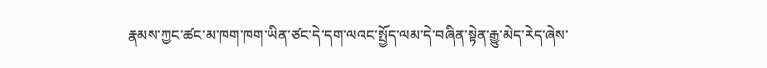རྣམས་ཀྱང་ཚང་མ་ཁག་ཁག་ཡིན་ཙང་དེ་དག་ལའང་སྤྱོད་ལམ་དེ་བཞིན་སྟེན་རྒྱུ་མེད་རེད་ཞེས་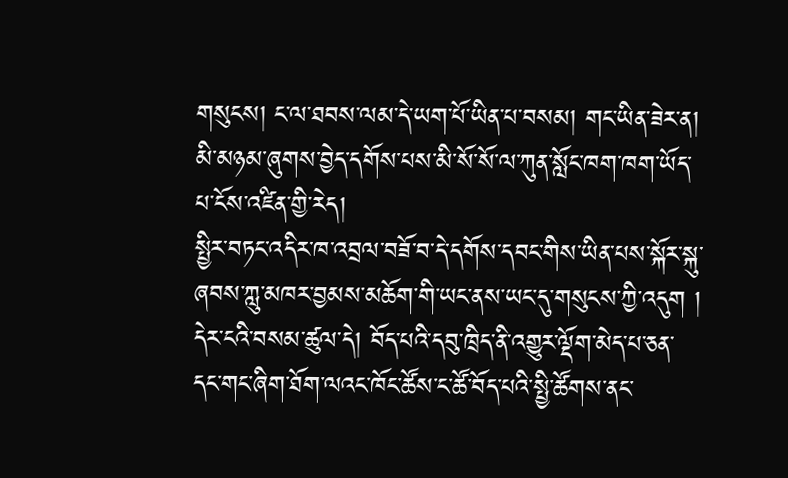གསུངས། ང་ལ་ཐབས་ལམ་དེ་ཡག་པོ་ཡིན་པ་བསམ། གང་ཡིན་ཟེར་ན། མི་མཉམ་ཞུགས་བྱེད་དགོས་པས་མི་སོ་སོ་ལ་ཀུན་སློང་ཁག་ཁག་ཡོད་པ་ངོས་འཛིན་གྱི་རེད།
སྤྱིར་བཏང་འདིར་ཁ་འབྲལ་བཟོ་བ་དེ་དགོས་དབང་གིས་ཡིན་པས་སྐོར་སྐུ་ཞབས་ཀླུ་མཁར་བྱམས་མཆོག་གི་ཡང་ནས་ཡང་དུ་གསུངས་ཀྱི་འདུག ། དེར་ངའི་བསམ་ཚུལ་དེ། བོད་པའི་དབུ་ཁྲིད་ནི་འགྱུར་ལྡོག་མེད་པ་ཅན་དང་གང་ཞིག་ཐོག་ལའང་ཁོང་ཚོས་ང་ཚོ་བོད་པའི་སྤྱི་ཚོགས་ནང་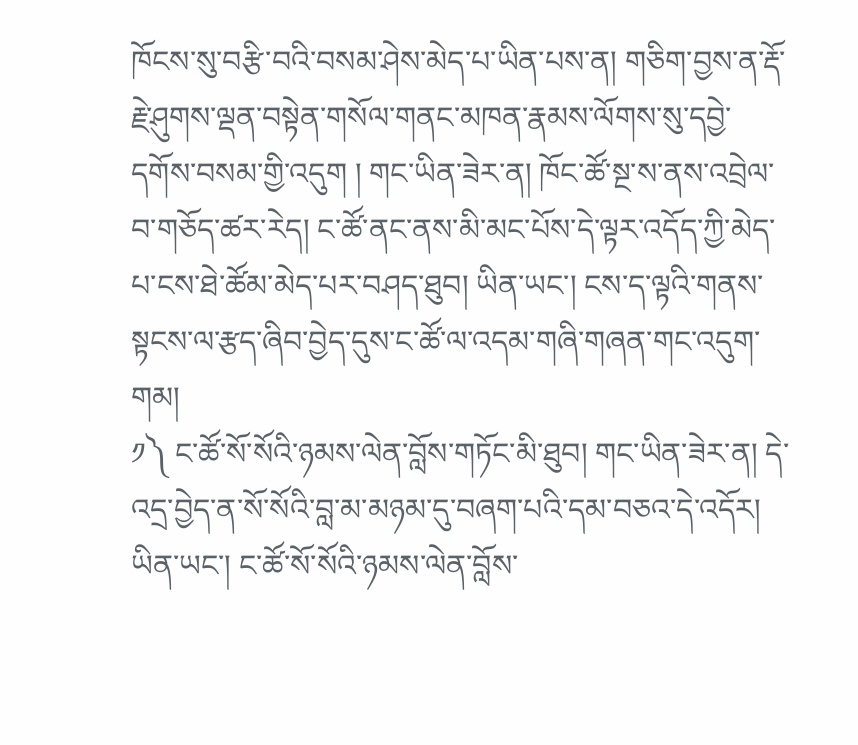ཁོངས་སུ་བརྩི་བའི་བསམ་ཤེས་མེད་པ་ཡིན་པས་ན། གཅིག་བྱས་ན་རྡོ་རྗེ་ཤུགས་ལྡན་བསྟེན་གསོལ་གནང་མཁན་རྣམས་ལོགས་སུ་དབྱེ་དགོས་བསམ་གྱི་འདུག ། གང་ཡིན་ཟེར་ན། ཁོང་ཚོ་སྔ་ས་ནས་འབྲེལ་བ་གཅོད་ཚར་རེད། ང་ཚོ་ནང་ནས་མི་མང་པོས་དེ་ལྟར་འདོད་ཀྱི་མེད་པ་ངས་ཐེ་ཚོམ་མེད་པར་བཤད་ཐུབ། ཡིན་ཡང་། ངས་ད་ལྟའི་གནས་སྟངས་ལ་རྩད་ཞིབ་བྱེད་དུས་ང་ཚོ་ལ་འདམ་གཞི་གཞན་གང་འདུག་གམ།
༡༽ ང་ཚོ་སོ་སོའི་ཉམས་ལེན་བློས་གཏོང་མི་ཐུབ། གང་ཡིན་ཟེར་ན། དེ་འདྲ་བྱེད་ན་སོ་སོའི་བླ་མ་མཉམ་དུ་བཞག་པའི་དམ་བཅའ་དེ་འདོར། ཡིན་ཡང་། ང་ཚོ་སོ་སོའི་ཉམས་ལེན་བློས་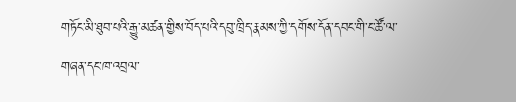གཏོང་མི་ཐུབ་པའི་རྒྱུ་མཚན་གྱིས་བོད་པའི་དབུ་ཁྲིད་རྣམས་ཀྱི་དགོས་དོན་དབང་གི་ང་ཚོ་ལ་གཞན་དང་ཁ་འབྲལ་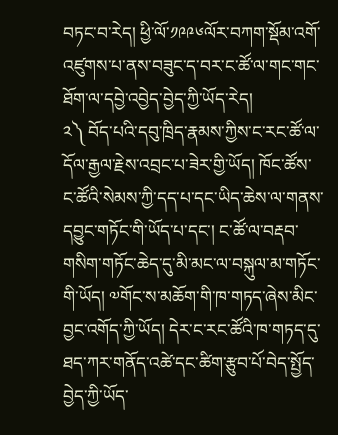བཏང་བ་རེད། ཕྱི་ལོ་༡༩༩༦ལོར་བཀག་སྡོམ་འགོ་འཛུགས་པ་ནས་བཟུང་ད་བར་ང་ཚོ་ལ་གང་གང་ཐོག་ལ་དབྱེ་འབྱེད་བྱེད་ཀྱི་ཡོད་རེད།
༢༽ བོད་པའི་དབུ་ཁྲིད་རྣམས་ཀྱིས་ང་རང་ཚོ་ལ་དོལ་རྒྱལ་རྗེས་འབྲང་པ་ཟེར་གྱི་ཡོད། ཁོང་ཚོས་ང་ཚོའི་སེམས་ཀྱི་དད་པ་དང་ཡིད་ཆེས་ལ་གནས་དབྱུང་གཏོང་གི་ཡོད་པ་དང་། ང་ཚོ་ལ་བརྡབ་གསིག་གཏོང་ཆེད་དུ་མི་མང་ལ་བསྐུལ་མ་གཏོང་གི་ཡོད། ༧གོང་ས་མཆོག་གི་ཁ་གཏད་ཞེས་མིང་བྱང་འགོད་ཀྱི་ཡོད། དེར་ང་རང་ཚོའི་ཁ་གཏད་དུ་ཐད་ཀར་གནོད་འཚེ་དང་ཚིག་རྩུབ་པོ་བེད་སྤྱོད་བྱེད་ཀྱི་ཡོད་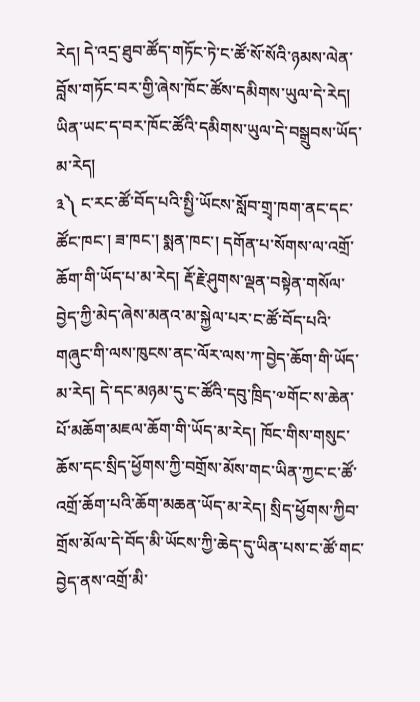རེད། དེ་འདྲ་ཐུབ་ཚོད་གཏོང་ཏེ་ང་ཚོ་སོ་སོའི་ཉམས་ལེན་བློས་གཏོང་བར་གྱི་ཞེས་ཁོང་ཚོས་དམིགས་ཡུལ་དེ་རེད། ཡིན་ཡང་ད་བར་ཁོང་ཚོའི་དམིགས་ཡུལ་དེ་བསྒྲུབས་ཡོད་མ་རེད།
༣༽ ང་རང་ཚོ་བོད་པའི་སྤྱི་ཡོངས་སློབ་གྲྭ་ཁག་ནང་དང་ཚོང་ཁང་། ཟ་ཁང་། སྨན་ཁང་། དགོན་པ་སོགས་ལ་འགྲོ་ཆོག་གི་ཡོད་པ་མ་རེད། རྡོ་རྗེ་ཤུགས་ལྡན་བསྟེན་གསོལ་བྱེད་ཀྱི་མེད་ཞེས་མནའ་མ་སྐྱེལ་པར་ང་ཚོ་བོད་པའི་གཞུང་གི་ལས་ཁུངས་ནང་ལོར་ལས་ཀ་བྱེད་ཆོག་གི་ཡོད་མ་རེད། དེ་དང་མཉམ་དུ་ང་ཚོའི་དབུ་ཁྲིད་༧གོང་ས་ཆེན་པོ་མཆོག་མཇལ་ཆོག་གི་ཡོད་མ་རེད། ཁོང་གིས་གསུང་ཆོས་དང་སྲིད་ཕྱོགས་ཀྱི་བགྲོས་མོས་གང་ཡིན་ཀྱང་ང་ཚོ་འགྲོ་ཆོག་པའི་ཆོག་མཆན་ཡོད་མ་རེད། སྲིད་ཕྱོགས་ཀྱིབ་གྲོས་མོལ་དེ་བོད་མི་ཡོངས་ཀྱི་ཆེད་དུ་ཡིན་པས་ང་ཚོ་གང་བྱེད་ནས་འགྲོ་མི་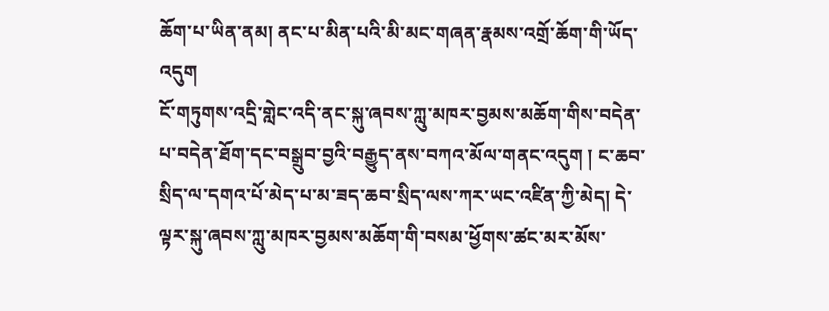ཆོག་པ་ཡིན་ནམ། ནང་པ་མིན་པའི་མི་མང་གཞན་རྣམས་འགྲོ་ཆོག་གི་ཡོད་འདུག
ངོ་གཏུགས་འདྲི་གླེང་འདི་ནང་སྐུ་ཞབས་ཀླུ་མཁར་བྱམས་མཆོག་གིས་བདེན་པ་བདེན་ཐོག་དང་བསྒྲུབ་བྱའི་བརྒྱུད་ནས་བཀའ་མོལ་གནང་འདུག ། ང་ཆབ་སྲིད་ལ་དགའ་པོ་མེད་པ་མ་ཟད་ཆབ་སྲིད་ལས་ཀར་ཡང་འཛིན་ཀྱི་མེད། དེ་ལྟར་སྐུ་ཞབས་ཀླུ་མཁར་བྱམས་མཆོག་གི་བསམ་ཕྱོགས་ཚང་མར་མོས་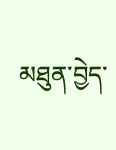མཐུན་བྱེད་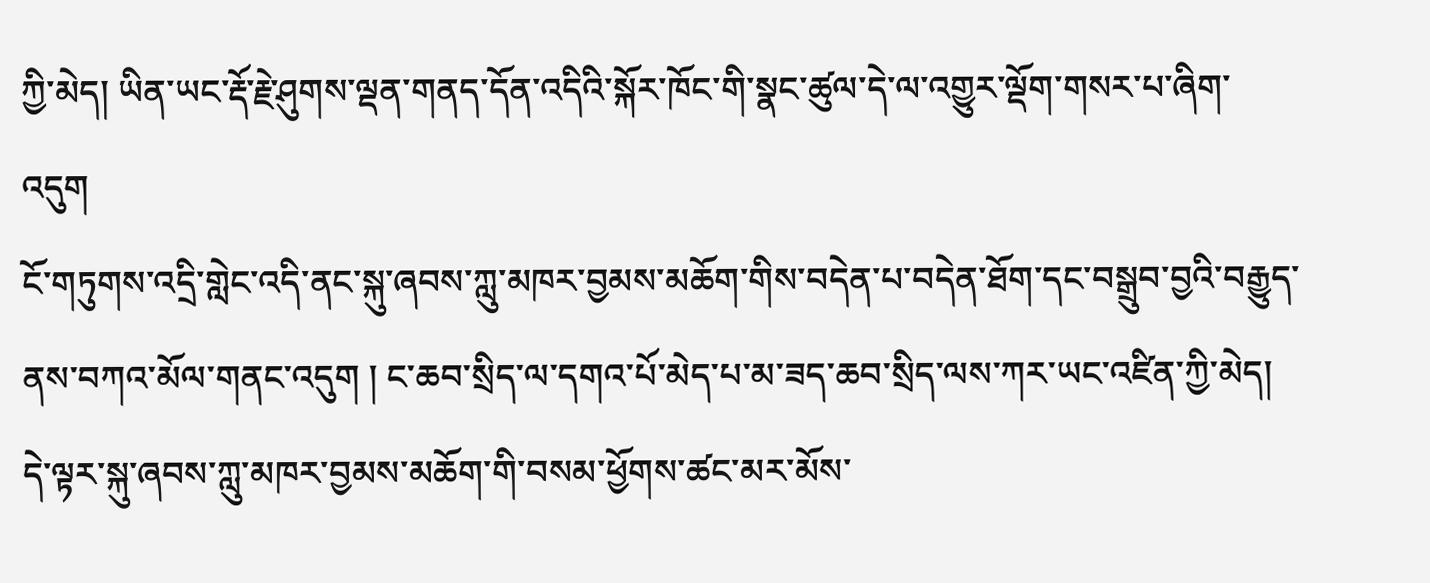ཀྱི་མེད། ཡིན་ཡང་རྡོ་རྗེ་ཤུགས་ལྡན་གནད་དོན་འདིའི་སྐོར་ཁོང་གི་སྣང་ཚུལ་དེ་ལ་འགྱུར་ལྡོག་གསར་པ་ཞིག་འདུག
ངོ་གཏུགས་འདྲི་གླེང་འདི་ནང་སྐུ་ཞབས་ཀླུ་མཁར་བྱམས་མཆོག་གིས་བདེན་པ་བདེན་ཐོག་དང་བསྒྲུབ་བྱའི་བརྒྱུད་ནས་བཀའ་མོལ་གནང་འདུག ། ང་ཆབ་སྲིད་ལ་དགའ་པོ་མེད་པ་མ་ཟད་ཆབ་སྲིད་ལས་ཀར་ཡང་འཛིན་ཀྱི་མེད། དེ་ལྟར་སྐུ་ཞབས་ཀླུ་མཁར་བྱམས་མཆོག་གི་བསམ་ཕྱོགས་ཚང་མར་མོས་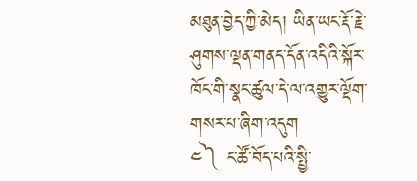མཐུན་བྱེད་ཀྱི་མེད། ཡིན་ཡང་རྡོ་རྗེ་ཤུགས་ལྡན་གནད་དོན་འདིའི་སྐོར་ཁོང་གི་སྣང་ཚུལ་དེ་ལ་འགྱུར་ལྡོག་གསར་པ་ཞིག་འདུག
༤༽ ང་ཚོ་བོད་པའི་སྤྱི་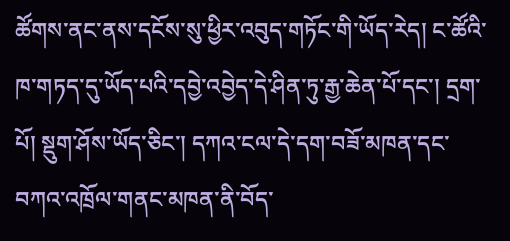ཚོགས་ནང་ནས་དངོས་སུ་ཕྱིར་འབུད་གཏོང་གི་ཡོད་རེད། ང་ཚོའི་ཁ་གཏད་དུ་ཡོད་པའི་དབྱེ་འབྱེད་དེ་ཤིན་ཏུ་རྒྱ་ཆེན་པོ་དང་། དྲག་པོ། སྡུག་ཤོས་ཡོད་ཅིང་། དཀའ་ངལ་དེ་དག་བཟོ་མཁན་དང་བཀའ་འཁྲོལ་གནང་མཁན་ནི་བོད་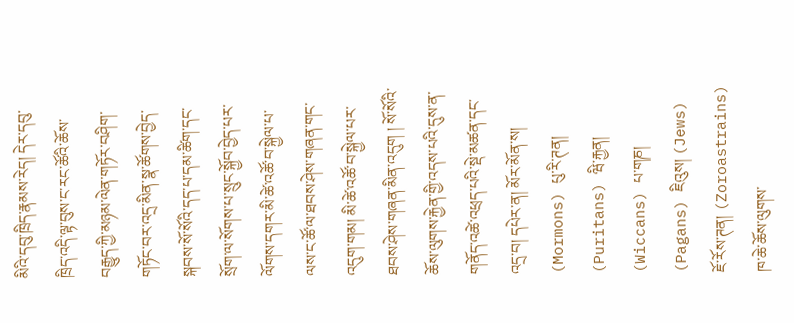མིའི་དབུ་ཁྲིད་རྣམས་རེད། དེར་དབུ་ཁྲིད་འདི་ལྟ་བུས་ང་རང་ཚོའི་ཆོས་བརྒྱུད་ཀྱི་མཉམ་ལེན་གཏོར་བཤིག་གཏོང་བར་འདྲ་མིན་སྣ་ཚོགས་བྱེད་སྐབས་སོ་སོའི་དད་པ་དམ་ཚིག་དང་སྲོག་ལ་སོགས་པ་སྲུང་སྐྱོབ་བྱེད་པར་ལོགས་དགར་མི་ཚེ་འཚོ་བ་སྐྱེལ་པ་ལས་ང་ཚོ་ལ་ཐབས་ཤེས་གཞན་གང་འདུག་གམ། མི་ཚེ་འཚོ་བ་སྐྱེལ་པར་ཐབས་ཤེས་གཞན་མིན་འདུག ། སོ་སོའི་ཆོས་ལུགས་རྐྱེན་གྱི་འདས་པའི་དུས་ན་གནོད་འཚེ་འཕྲད་པའི་སྡེ་མཚན་དང་འདྲ་བ། དཔེར་ན། མོར་མོན་ས། (Mormons) པུ་རི་ཊན། (Puritans) ཝི་རྐྱན། (Wiccans) པ་གཎ། (Pagans) ཇིའུས། (Jews) ཇོ་རོས་ཊན། (Zoroastrains) ཁ་ཆེ་ཆོས་ལུགས་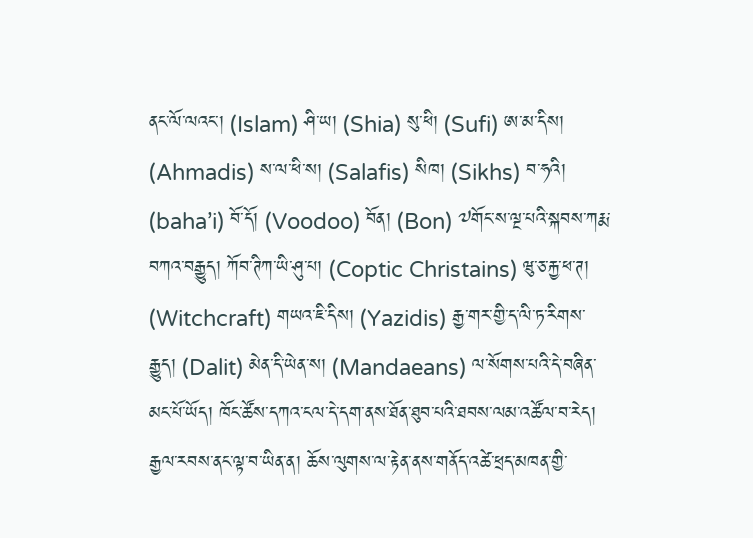ནང་ལོ་ལའང་། (Islam) ཤི་ཡ། (Shia) སུ་ཕི། (Sufi) ཨ་མ་དིས། (Ahmadis) ས་ལ་ཕི་ས། (Salafis) སིཁ། (Sikhs) བ་ཧའི། (baha’i) བོ་དོ། (Voodoo) བོན། (Bon) ༧གོང་ས་ལྔ་པའི་སྐབས་ཀརྨ་བཀའ་བརྒྱུད། ཀོབ་ཊིཀ་ཡི་ཤུ་པ། (Coptic Christains) ཝུ་ཅ་རྐྱ་ཕ་ཊ། (Witchcraft) གཡའ་ཇི་དིས། (Yazidis) རྒྱ་གར་གྱི་ད་ལི་ཏ་རིགས་རྒྱུད། (Dalit) མེན་དི་ཡེན་ས། (Mandaeans) ལ་སོགས་པའི་དེ་བཞིན་མང་པོ་ཡོད། ཁོང་ཚོས་དཀའ་ངལ་དེ་དག་ནས་ཐོན་ཐུབ་པའི་ཐབས་ལམ་འཚོལ་བ་རེད། རྒྱལ་རབས་ནང་ལྟ་བ་ཡིན་ན། ཆོས་ལུགས་ལ་རྟེན་ནས་གནོད་འཚེ་ཕྲད་མཁན་གྱི་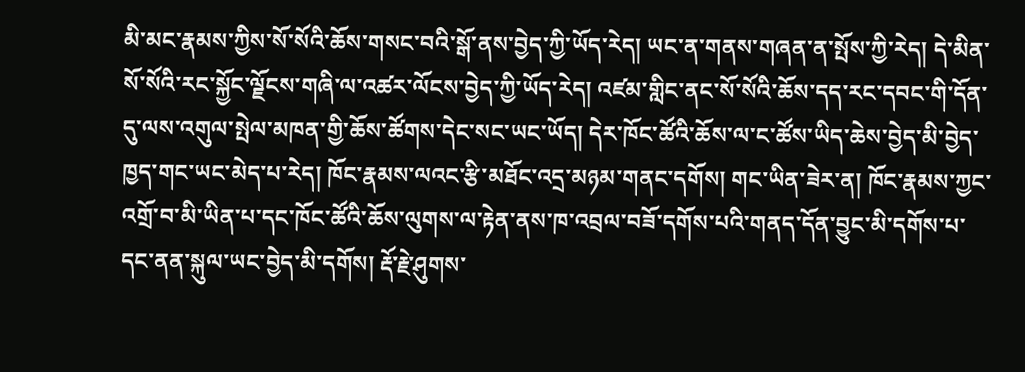མི་མང་རྣམས་ཀྱིས་སོ་སོའི་ཆོས་གསང་བའི་སྒོ་ནས་བྱེད་ཀྱི་ཡོད་རེད། ཡང་ན་གནས་གཞན་ན་སྤོས་ཀྱི་རེད། དེ་མིན་སོ་སོའི་རང་སྐྱོང་ལྗོངས་གཞི་ལ་འཚར་ལོངས་བྱེད་ཀྱི་ཡོད་རེད། འཛམ་གླིང་ནང་སོ་སོའི་ཆོས་དད་རང་དབང་གི་དོན་དུ་ལས་འགུལ་སྤེལ་མཁན་གྱི་ཆོས་ཚོགས་དེང་སང་ཡང་ཡོད། དེར་ཁོང་ཚོའི་ཆོས་ལ་ང་ཚོས་ཡིད་ཆེས་བྱེད་མི་བྱེད་ཁྱད་གང་ཡང་མེད་པ་རེད། ཁོང་རྣམས་ལའང་རྩི་མཐོང་འདྲ་མཉམ་གནང་དགོས། གང་ཡིན་ཟེར་ན། ཁོང་རྣམས་ཀྱང་འགྲོ་བ་མི་ཡིན་པ་དང་ཁོང་ཚོའི་ཆོས་ལུགས་ལ་རྟེན་ནས་ཁ་འབྲལ་བཟོ་དགོས་པའི་གནད་དོན་བྱུང་མི་དགོས་པ་དང་ནན་སྐུལ་ཡང་བྱེད་མི་དགོས། རྡོ་རྗེ་ཤུགས་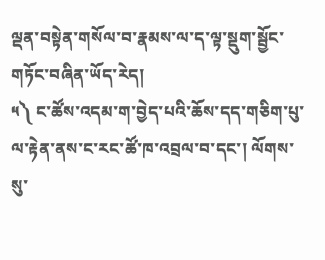ལྡན་བསྟེན་གསོལ་བ་རྣམས་ལ་ད་ལྟ་སྡུག་སྦྱོང་གཏོང་བཞིན་ཡོད་རེད།
༥༽ ང་ཚོས་འདམ་ག་བྱེད་པའི་ཆོས་དད་གཅིག་པུ་ལ་རྟེན་ནས་ང་རང་ཚོ་ཁ་འབྲལ་བ་དང་། ལོགས་སུ་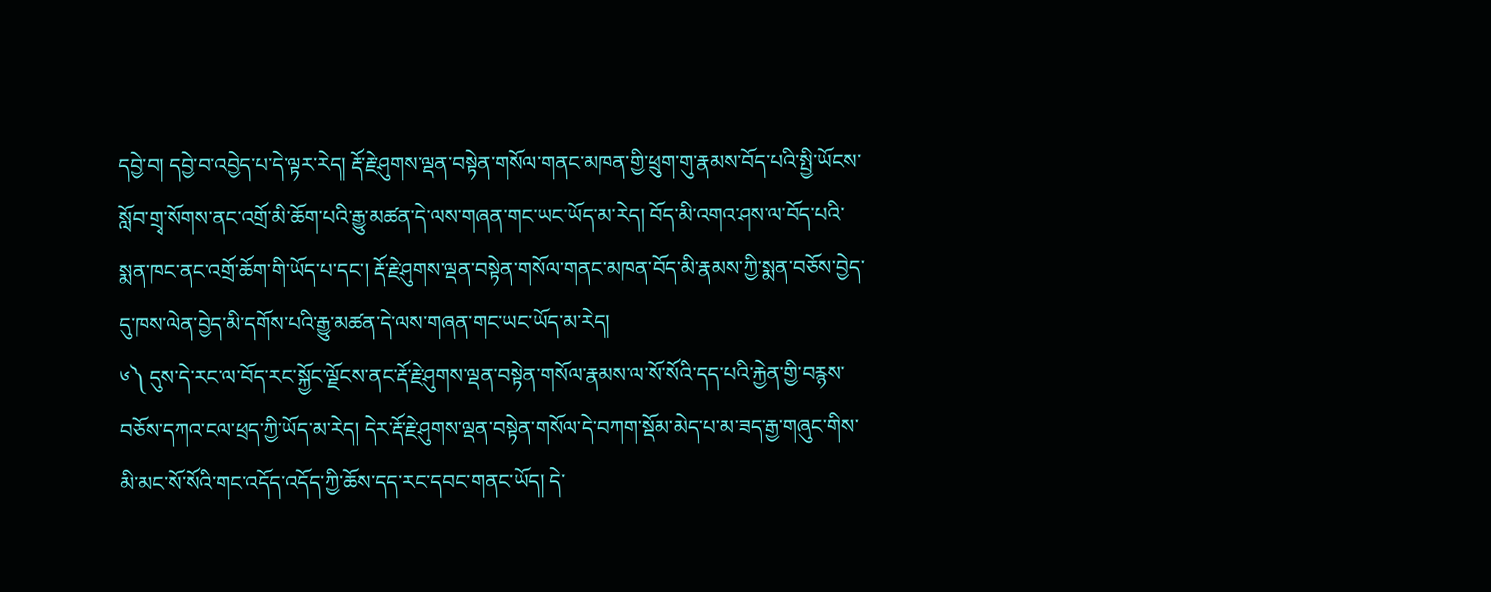དབྱེ་བ། དབྱེ་བ་འབྱེད་པ་དེ་ལྟར་རེད། རྡོ་རྗེ་ཤུགས་ལྡན་བསྟེན་གསོལ་གནང་མཁན་གྱི་ཕྲུག་གུ་རྣམས་བོད་པའི་སྤྱི་ཡོངས་སློབ་གྲྭ་སོགས་ནང་འགྲོ་མི་ཆོག་པའི་རྒྱུ་མཚན་དེ་ལས་གཞན་གང་ཡང་ཡོད་མ་རེད། བོད་མི་འགའ་ཤས་ལ་བོད་པའི་སྨན་ཁང་ནང་འགྲོ་ཆོག་གི་ཡོད་པ་དང་། རྡོ་རྗེ་ཤུགས་ལྡན་བསྟེན་གསོལ་གནང་མཁན་བོད་མི་རྣམས་ཀྱི་སྨན་བཅོས་བྱེད་དུ་ཁས་ལེན་བྱེད་མི་དགོས་པའི་རྒྱུ་མཚན་དེ་ལས་གཞན་གང་ཡང་ཡོད་མ་རེད།
༦༽ དུས་དེ་རང་ལ་བོད་རང་སྐྱོང་ལྗོངས་ནང་རྡོ་རྗེ་ཤུགས་ལྡན་བསྟེན་གསོལ་རྣམས་ལ་སོ་སོའི་དད་པའི་རྐྱེན་གྱི་བརྙས་བཅོས་དཀའ་ངལ་ཕྲད་ཀྱི་ཡོད་མ་རེད། དེར་རྡོ་རྗེ་ཤུགས་ལྡན་བསྟེན་གསོལ་དེ་བཀག་སྡོམ་མེད་པ་མ་ཟད་རྒྱ་གཞུང་གིས་མི་མང་སོ་སོའི་གང་འདོད་འདོད་ཀྱི་ཆོས་དད་རང་དབང་གནང་ཡོད། དེ་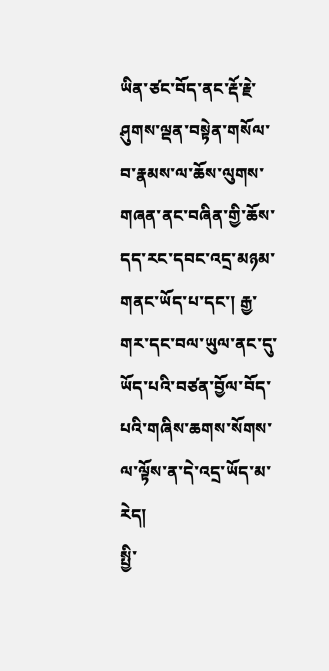ཡིན་ཙང་བོད་ནང་རྡོ་རྗེ་ཤུགས་ལྡན་བསྟེན་གསོལ་བ་རྣམས་ལ་ཆོས་ལུགས་གཞན་ནང་བཞིན་གྱི་ཆོས་དད་རང་དབང་འདྲ་མཉམ་གནང་ཡོད་པ་དང་། རྒྱ་གར་དང་བལ་ཡུལ་ནང་དུ་ཡོད་པའི་བཙན་བྱོལ་བོད་པའི་གཞིས་ཆགས་སོགས་ལ་ལྟོས་ན་དེ་འདྲ་ཡོད་མ་རེད།
སྤྱི་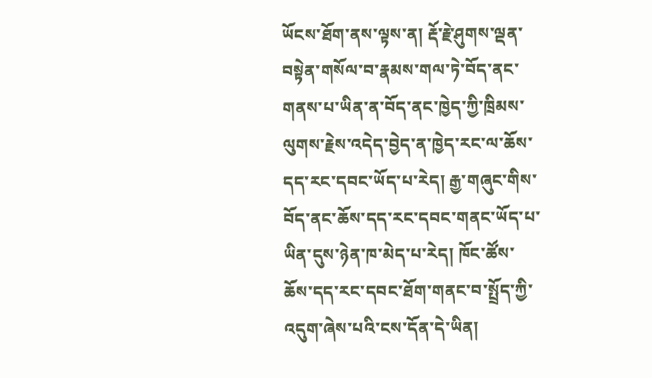ཡོངས་ཐོག་ནས་ལྟས་ན། རྡོ་རྗེ་ཤུགས་ལྡན་བསྟེན་གསོལ་བ་རྣམས་གལ་ཏེ་བོད་ནང་གནས་པ་ཡིན་ན་བོད་ནང་ཁྱེད་ཀྱི་ཁྲིམས་ལུགས་རྗེས་འདེད་བྱེད་ན་ཁྱེད་རང་ལ་ཆོས་དད་རང་དབང་ཡོད་པ་རེད། རྒྱ་གཞུང་གིས་བོད་ནང་ཆོས་དད་རང་དབང་གནང་ཡོད་པ་ཡིན་དུས་ཉེན་ཁ་མེད་པ་རེད། ཁོང་ཚོས་ཆོས་དད་རང་དབང་ཐོག་གནང་བ་སྤྲོད་ཀྱི་འདུག་ཞེས་པའི་ངས་དོན་དེ་ཡིན།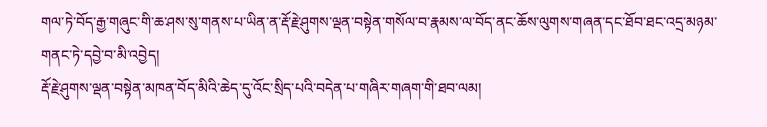གལ་ཏེ་བོད་རྒྱ་གཞུང་གི་ཆ་ཤས་སུ་གནས་པ་ཡིན་ན་རྡོ་རྗེ་ཤུགས་ལྡན་བསྟེན་གསོལ་བ་རྣམས་ལ་བོད་ནང་ཆོས་ལུགས་གཞན་དང་ཐོབ་ཐང་འདྲ་མཉམ་གནང་ཏེ་དབྱེ་བ་མི་འབྱེད།
རྡོ་རྗེ་ཤུགས་ལྡན་བསྟེན་མཁན་བོད་མིའི་ཆེད་དུ་འོང་སྲིད་པའི་བདེན་པ་གཞིར་གཞག་གི་ཐབ་ལམ།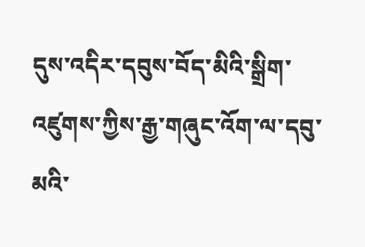དུས་འདིར་དབུས་བོད་མིའི་སྒྲིག་འཛུགས་ཀྱིས་རྒྱ་གཞུང་འོག་ལ་དབུ་མའི་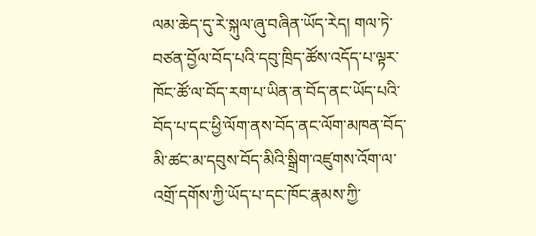ལམ་ཆེད་དུ་རེ་སྐུལ་ཞུ་བཞིན་ཡོད་རེད། གལ་ཏེ་བཙན་བྱོལ་བོད་པའི་དབུ་ཁྲིད་ཚོས་འདོད་པ་ལྟར་ཁོང་ཚོ་ལ་བོད་རག་པ་ཡིན་ན་བོད་ནང་ཡོད་པའི་བོད་པ་དང་ཕྱི་ལོག་ནས་བོད་ནང་ལོག་མཁན་བོད་མི་ཚང་མ་དབུས་བོད་མིའི་སྒྲིག་འཛུགས་འོག་ལ་འགྲོ་དགོས་ཀྱི་ཡོད་པ་དང་ཁོང་རྣམས་ཀྱི་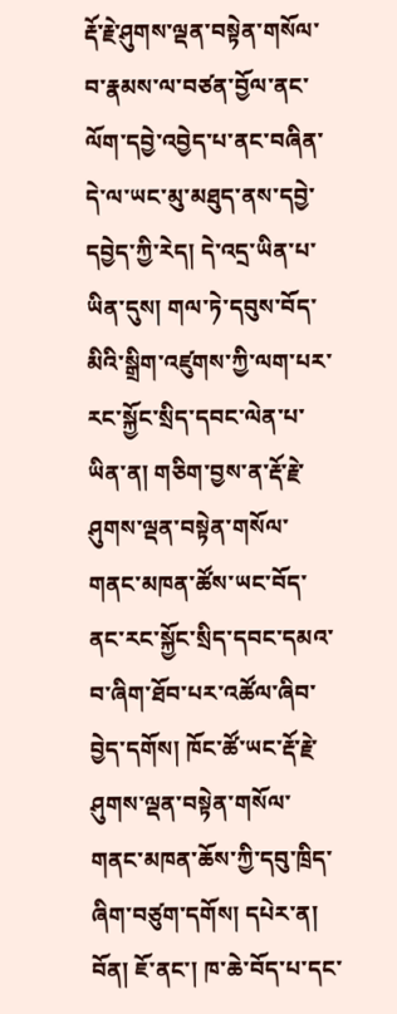རྡོ་རྗེ་ཤུགས་ལྡན་བསྟེན་གསོལ་བ་རྣམས་ལ་བཙན་བྱོལ་ནང་ལོག་དབྱེ་འབྱེད་པ་ནང་བཞིན་དེ་ལ་ཡང་མུ་མཐུད་ནས་དབྱེ་དབྱེད་ཀྱི་རེད། དེ་འདྲ་ཡིན་པ་ཡིན་དུས། གལ་ཏེ་དབུས་བོད་མིའི་སྒྲིག་འཛུགས་ཀྱི་ལག་པར་རང་སྐྱོང་སྲིད་དབང་ལེན་པ་ཡིན་ན། གཅིག་བྱས་ན་རྡོ་རྗེ་ཤུགས་ལྡན་བསྟེན་གསོལ་གནང་མཁན་ཚོས་ཡང་བོད་ནང་རང་སྐྱོང་སྲིད་དབང་དམའ་བ་ཞིག་ཐོབ་པར་འཚོལ་ཞིབ་བྱེད་དགོས། ཁོང་ཚོ་ཡང་རྡོ་རྗེ་ཤུགས་ལྡན་བསྟེན་གསོལ་གནང་མཁན་ཆོས་ཀྱི་དབུ་ཁྲིད་ཞིག་བཙུག་དགོས། དཔེར་ན། བོན། ཇོ་ནང་། ཁ་ཆེ་བོད་པ་དང་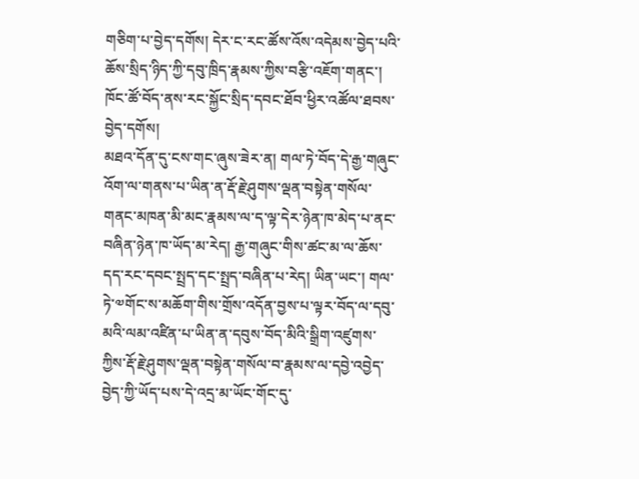གཅིག་པ་བྱེད་དགོས། དེར་ང་རང་ཚོས་འོས་འདེམས་བྱེད་པའི་ཆོས་སྲིད་ཉིད་ཀྱི་དབུ་ཁྲིད་རྣམས་ཀྱིས་བརྩི་འཇོག་གནང་། ཁོང་ཚོ་བོད་ནས་རང་སྐྱོང་སྲིད་དབང་ཐོབ་ཕྱིར་འཚོལ་ཐབས་བྱེད་དགོས།
མཐའ་དོན་དུ་ངས་གང་ཞུས་ཟེར་ན། གལ་ཏེ་བོད་དེ་རྒྱ་གཞུང་འོག་ལ་གནས་པ་ཡིན་ན་རྡོ་རྗེ་ཤུགས་ལྡན་བསྟེན་གསོལ་གནང་མཁན་མི་མང་རྣམས་ལ་ད་ལྟ་དེར་ཉེན་ཁ་མེད་པ་ནང་བཞིན་ཉེན་ཁ་ཡོད་མ་རེད། རྒྱ་གཞུང་གིས་ཚང་མ་ལ་ཆོས་དད་རང་དབང་སྤྲད་དང་སྤྲད་བཞིན་པ་རེད། ཡིན་ཡང་། གལ་ཏེ་༧གོང་ས་མཆོག་གིས་གྲོས་འདོན་བྱས་པ་ལྟར་བོད་ལ་དབུ་མའི་ལམ་འཛིན་པ་ཡིན་ན་དབུས་བོད་མིའི་སྒྲིག་འཛུགས་ཀྱིས་རྡོ་རྗེ་ཤུགས་ལྡན་བསྟེན་གསོལ་བ་རྣམས་ལ་དབྱེ་འབྱེད་བྱེད་ཀྱི་ཡོད་པས་དེ་འདྲ་མ་ཡོང་གོང་དུ་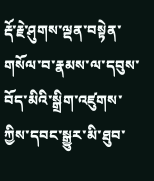རྡོ་རྗེ་ཤུགས་ལྡན་བསྟེན་གསོལ་བ་རྣམས་ལ་དབུས་བོད་མིའི་སྒྲིག་འཛུགས་ཀྱིས་དབང་སྒྱུར་མི་ཐུབ་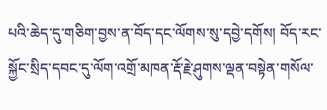པའི་ཆེད་དུ་གཅིག་བྱས་ན་བོད་དང་ལོགས་སུ་དབྱེ་དགོས། བོད་རང་སྐྱོང་སྲིད་དབང་དུ་ལོག་འགྲོ་མཁན་རྡོ་རྗེ་ཤུགས་ལྡན་བསྟེན་གསོལ་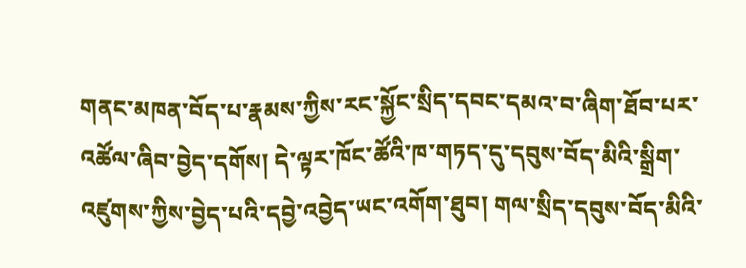གནང་མཁན་བོད་པ་རྣམས་ཀྱིས་རང་སྐྱོང་སྲིད་དབང་དམའ་བ་ཞིག་ཐོབ་པར་འཚོལ་ཞིབ་བྱེད་དགོས། དེ་ལྟར་ཁོང་ཚོའི་ཁ་གཏད་དུ་དབུས་བོད་མིའི་སྒྲིག་འཛུགས་ཀྱིས་བྱེད་པའི་དབྱེ་འབྱེད་ཡང་འགོག་ཐུབ། གལ་སྲིད་དབུས་བོད་མིའི་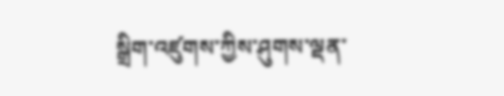སྒྲིག་འཛུགས་ཀྱིས་ཤུགས་ལྡན་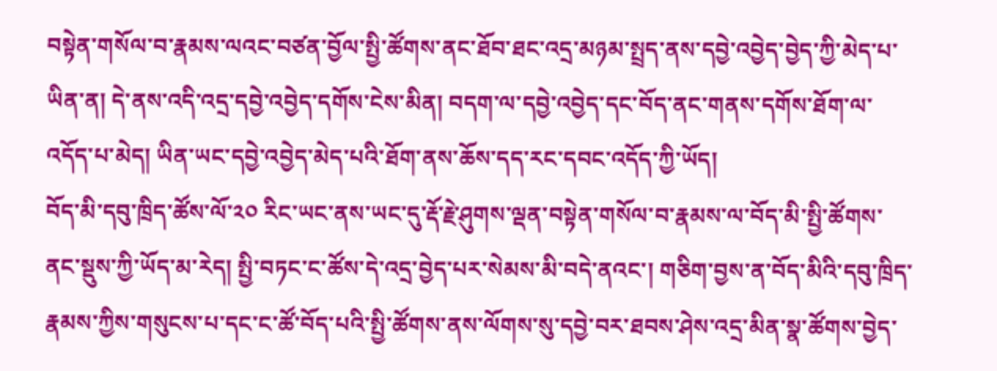བསྟེན་གསོལ་བ་རྣམས་ལའང་བཙན་བྱོལ་སྤྱི་ཚོགས་ནང་ཐོབ་ཐང་འདྲ་མཉམ་སྤྲད་ནས་དབྱེ་འབྱེད་བྱེད་ཀྱི་མེད་པ་ཡིན་ན། དེ་ནས་འདི་འདྲ་དབྱེ་འབྱེད་དགོས་ངེས་མིན། བདག་ལ་དབྱེ་འབྱེད་དང་བོད་ནང་གནས་དགོས་ཐོག་ལ་འདོད་པ་མེད། ཡིན་ཡང་དབྱེ་འབྱེད་མེད་པའི་ཐོག་ནས་ཆོས་དད་རང་དབང་འདོད་ཀྱི་ཡོད།
བོད་མི་དབུ་ཁྲིད་ཚོས་ལོ་༢༠ རིང་ཡང་ནས་ཡང་དུ་རྡོ་རྗེ་ཤུགས་ལྡན་བསྟེན་གསོལ་བ་རྣམས་ལ་བོད་མི་སྤྱི་ཚོགས་ནང་སྡུས་ཀྱི་ཡོད་མ་རེད། སྤྱི་བཏང་ང་ཚོས་དེ་འདྲ་བྱེད་པར་སེམས་མི་བདེ་ནའང་། གཅིག་བྱས་ན་བོད་མིའི་དབུ་ཁྲིད་རྣམས་ཀྱིས་གསུངས་པ་དང་ང་ཚོ་བོད་པའི་སྤྱི་ཚོགས་ནས་ལོགས་སུ་དབྱེ་བར་ཐབས་ཤེས་འདྲ་མིན་སྣ་ཚོགས་བྱེད་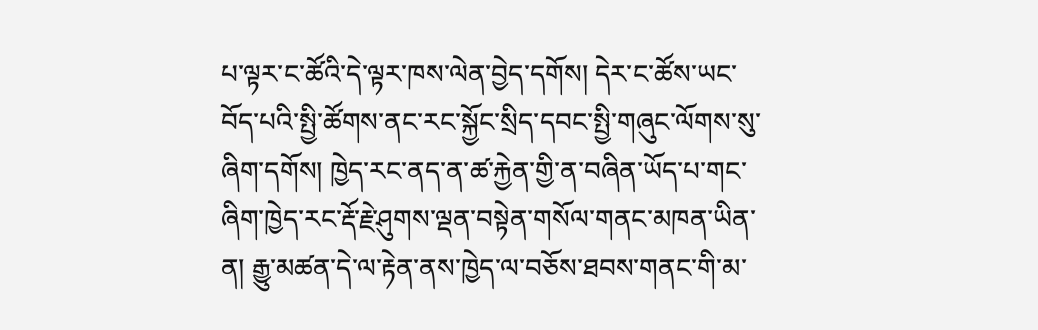པ་ལྟར་ང་ཚོའི་དེ་ལྟར་ཁས་ལེན་བྱེད་དགོས། དེར་ང་ཚོས་ཡང་བོད་པའི་སྤྱི་ཚོགས་ནང་རང་སྐྱོང་སྲིད་དབང་སྤྱི་གཞུང་ལོགས་སུ་ཞིག་དགོས། ཁྱེད་རང་ནད་ན་ཚ་རྐྱེན་གྱི་ན་བཞིན་ཡོད་པ་གང་ཞིག་ཁྱེད་རང་རྡོ་རྗེ་ཤུགས་ལྡན་བསྟེན་གསོལ་གནང་མཁན་ཡིན་ན། རྒྱུ་མཚན་དེ་ལ་རྟེན་ནས་ཁྱེད་ལ་བཅོས་ཐབས་གནང་གི་མ་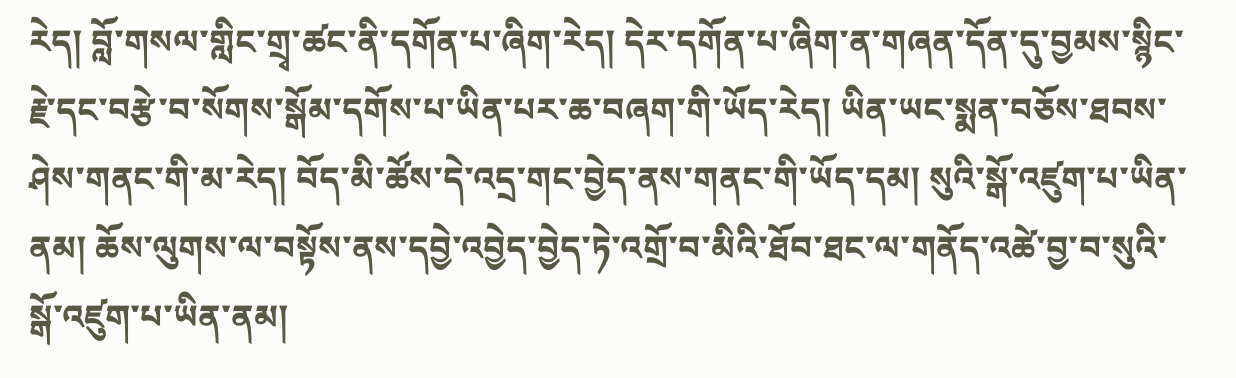རེད། བློ་གསལ་གླིང་གྲྭ་ཚང་ནི་དགོན་པ་ཞིག་རེད། དེར་དགོན་པ་ཞིག་ན་གཞན་དོན་དུ་བྱམས་སྙིང་རྗེ་དང་བརྩེ་བ་སོགས་སྒོམ་དགོས་པ་ཡིན་པར་ཆ་བཞག་གི་ཡོད་རེད། ཡིན་ཡང་སྨན་བཅོས་ཐབས་ཤེས་གནང་གི་མ་རེད། བོད་མི་ཚོས་དེ་འདྲ་གང་བྱེད་ནས་གནང་གི་ཡོད་དམ། སུའི་སྒོ་འཛུག་པ་ཡིན་ནམ། ཆོས་ལུགས་ལ་བསྟོས་ནས་དབྱེ་འབྱེད་བྱེད་ཏེ་འགྲོ་བ་མིའི་ཐོབ་ཐང་ལ་གནོད་འཚེ་བྱ་བ་སུའི་སྒོ་འཛུག་པ་ཡིན་ནམ།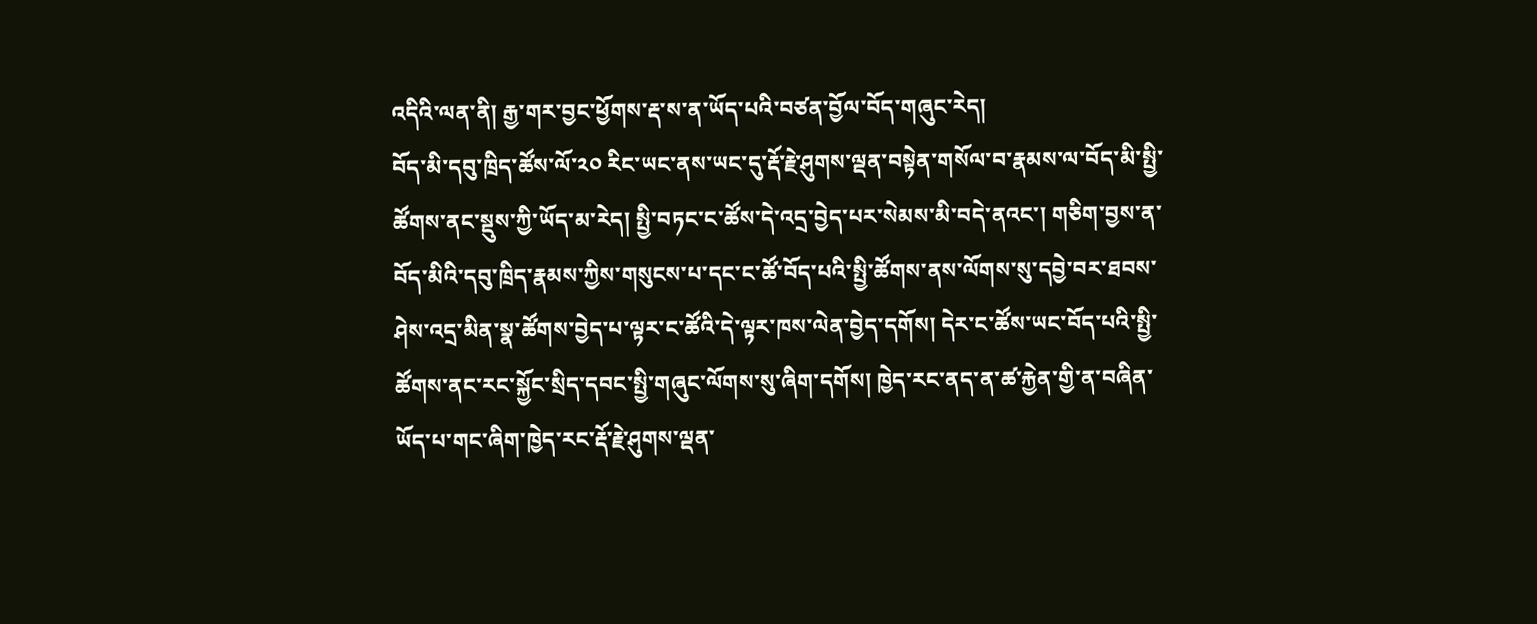འདིའི་ལན་ནི། རྒྱ་གར་བྱང་ཕྱོགས་རྡ་ས་ན་ཡོད་པའི་བཙན་བྱོལ་བོད་གཞུང་རེད།
བོད་མི་དབུ་ཁྲིད་ཚོས་ལོ་༢༠ རིང་ཡང་ནས་ཡང་དུ་རྡོ་རྗེ་ཤུགས་ལྡན་བསྟེན་གསོལ་བ་རྣམས་ལ་བོད་མི་སྤྱི་ཚོགས་ནང་སྡུས་ཀྱི་ཡོད་མ་རེད། སྤྱི་བཏང་ང་ཚོས་དེ་འདྲ་བྱེད་པར་སེམས་མི་བདེ་ནའང་། གཅིག་བྱས་ན་བོད་མིའི་དབུ་ཁྲིད་རྣམས་ཀྱིས་གསུངས་པ་དང་ང་ཚོ་བོད་པའི་སྤྱི་ཚོགས་ནས་ལོགས་སུ་དབྱེ་བར་ཐབས་ཤེས་འདྲ་མིན་སྣ་ཚོགས་བྱེད་པ་ལྟར་ང་ཚོའི་དེ་ལྟར་ཁས་ལེན་བྱེད་དགོས། དེར་ང་ཚོས་ཡང་བོད་པའི་སྤྱི་ཚོགས་ནང་རང་སྐྱོང་སྲིད་དབང་སྤྱི་གཞུང་ལོགས་སུ་ཞིག་དགོས། ཁྱེད་རང་ནད་ན་ཚ་རྐྱེན་གྱི་ན་བཞིན་ཡོད་པ་གང་ཞིག་ཁྱེད་རང་རྡོ་རྗེ་ཤུགས་ལྡན་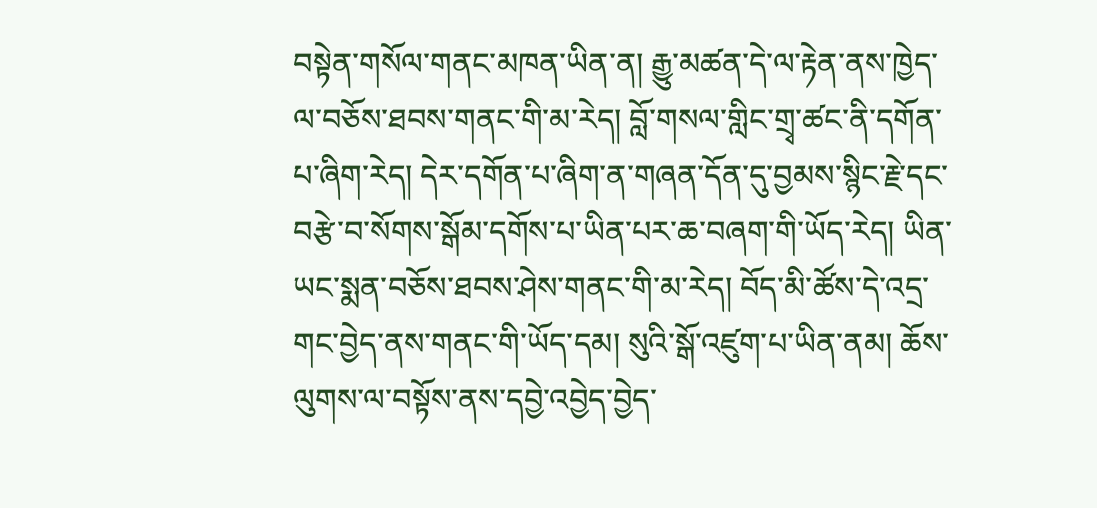བསྟེན་གསོལ་གནང་མཁན་ཡིན་ན། རྒྱུ་མཚན་དེ་ལ་རྟེན་ནས་ཁྱེད་ལ་བཅོས་ཐབས་གནང་གི་མ་རེད། བློ་གསལ་གླིང་གྲྭ་ཚང་ནི་དགོན་པ་ཞིག་རེད། དེར་དགོན་པ་ཞིག་ན་གཞན་དོན་དུ་བྱམས་སྙིང་རྗེ་དང་བརྩེ་བ་སོགས་སྒོམ་དགོས་པ་ཡིན་པར་ཆ་བཞག་གི་ཡོད་རེད། ཡིན་ཡང་སྨན་བཅོས་ཐབས་ཤེས་གནང་གི་མ་རེད། བོད་མི་ཚོས་དེ་འདྲ་གང་བྱེད་ནས་གནང་གི་ཡོད་དམ། སུའི་སྒོ་འཛུག་པ་ཡིན་ནམ། ཆོས་ལུགས་ལ་བསྟོས་ནས་དབྱེ་འབྱེད་བྱེད་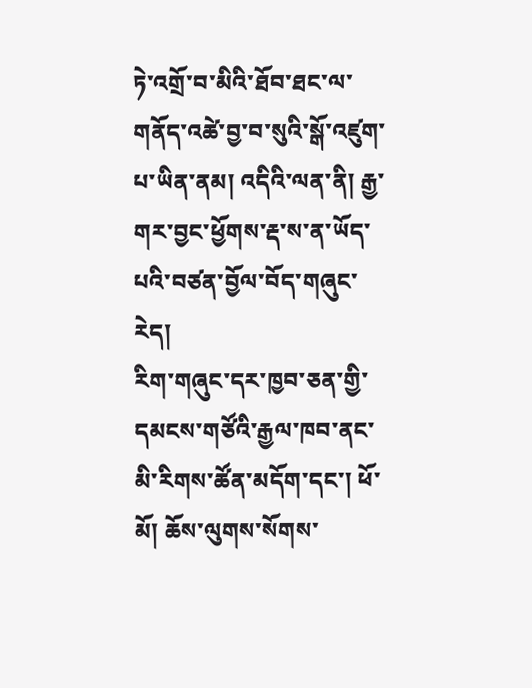ཏེ་འགྲོ་བ་མིའི་ཐོབ་ཐང་ལ་གནོད་འཚེ་བྱ་བ་སུའི་སྒོ་འཛུག་པ་ཡིན་ནམ། འདིའི་ལན་ནི། རྒྱ་གར་བྱང་ཕྱོགས་རྡ་ས་ན་ཡོད་པའི་བཙན་བྱོལ་བོད་གཞུང་རེད།
རིག་གཞུང་དར་ཁྱབ་ཅན་གྱི་དམངས་གཙོའི་རྒྱལ་ཁབ་ནང་མི་རིགས་ཚོན་མདོག་དང་། ཕོ་མོ། ཆོས་ལུགས་སོགས་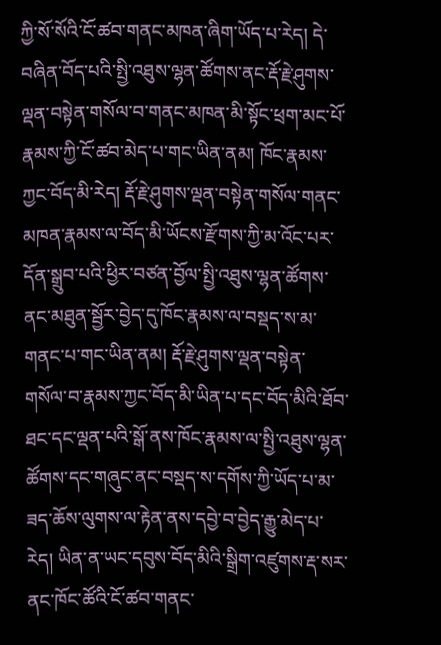ཀྱི་སོ་སོའི་ངོ་ཚབ་གནང་མཁན་ཞིག་ཡོད་པ་རེད། དེ་བཞིན་བོད་པའི་སྤྱི་འཐུས་ལྷན་ཚོགས་ནང་རྡོ་རྗེ་ཤུགས་ལྡན་བསྟེན་གསོལ་བ་གནང་མཁན་མི་སྟོང་ཕྲག་མང་པོ་རྣམས་ཀྱི་ངོ་ཚབ་མེད་པ་གང་ཡིན་ནམ། ཁོང་རྣམས་ཀྱང་བོད་མི་རེད། རྡོ་རྗེ་ཤུགས་ལྡན་བསྟེན་གསོལ་གནང་མཁན་རྣམས་ལ་བོད་མི་ཡོངས་རྫོགས་ཀྱི་མ་འོང་པར་དོན་སྒྲུབ་པའི་ཕྱིར་བཙན་བྱོལ་སྤྱི་འཐུས་ལྷན་ཚོགས་ནང་མཐུན་སྦྱོར་བྱེད་དུ་ཁོང་རྣམས་ལ་བསྡད་ས་མ་གནང་པ་གང་ཡིན་ནམ། རྡོ་རྗེ་ཤུགས་ལྡན་བསྟེན་གསོལ་བ་རྣམས་ཀྱང་བོད་མི་ཡིན་པ་དང་བོད་མིའི་ཐོབ་ཐང་དང་ལྡན་པའི་སྒོ་ནས་ཁོང་རྣམས་ལ་སྤྱི་འཐུས་ལྷན་ཚོགས་དང་གཞུང་ནང་བསྡད་ས་དགོས་ཀྱི་ཡོད་པ་མ་ཟད་ཆོས་ལུགས་ལ་རྟེན་ནས་དབྱེ་བ་བྱེད་རྒྱུ་མེད་པ་རེད། ཡིན་ན་ཡང་དབུས་བོད་མིའི་སྒྲིག་འཛུགས་རྡ་སར་ནང་ཁོང་ཚོའི་ངོ་ཚབ་གནང་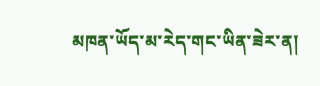མཁན་ཡོད་མ་རེད་གང་ཡིན་ཟེར་ན།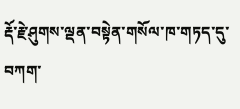རྡོ་རྗེ་ཤུགས་ལྡན་བསྟེན་གསོལ་ཁ་གཏད་དུ་བཀག་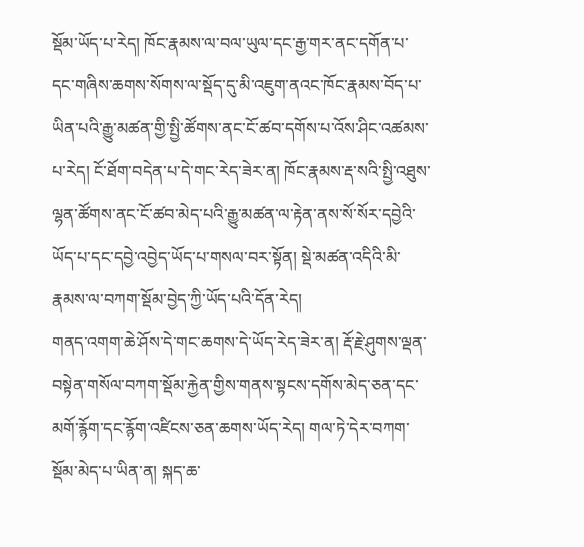སྡོམ་ཡོད་པ་རེད། ཁོང་རྣམས་ལ་བལ་ཡུལ་དང་རྒྱ་གར་ནང་དགོན་པ་དང་གཞིས་ཆགས་སོགས་ལ་སྡོད་དུ་མི་འཇུག་ནའང་ཁོང་རྣམས་བོད་པ་ཡིན་པའི་རྒྱུ་མཚན་གྱི་སྤྱི་ཚོགས་ནང་ངོ་ཚབ་དགོས་པ་འོས་ཤིང་འཚམས་པ་རེད། ངོ་ཐོག་བདེན་པ་དེ་གང་རེད་ཟེར་ན། ཁོང་རྣམས་རྡ་སའི་སྤྱི་འཐུས་ལྷན་ཚོགས་ནང་ངོ་ཚབ་མེད་པའི་རྒྱུ་མཚན་ལ་རྟེན་ནས་སོ་སོར་དབྱེའི་ཡོད་པ་དང་དབྱེ་འབྱེད་ཡོད་པ་གསལ་བར་སྟོན། སྡེ་མཚན་འདིའི་མི་རྣམས་ལ་བཀག་སྡོམ་བྱེད་ཀྱི་ཡོད་པའི་དོན་རེད།
གནད་འགག་ཆེ་ཤོས་དེ་གང་ཆགས་དེ་ཡོད་རེད་ཟེར་ན། རྡོ་རྗེ་ཤུགས་ལྡན་བསྟེན་གསོལ་བཀག་སྡོམ་རྐྱེན་གྱིས་གནས་སྟངས་དགོས་མེད་ཅན་དང་མགོ་རྙོག་དང་རྙོག་འཛིངས་ཅན་ཆགས་ཡོད་རེད། གལ་ཏེ་དེར་བཀག་སྡོམ་མེད་པ་ཡིན་ན། སྐད་ཆ་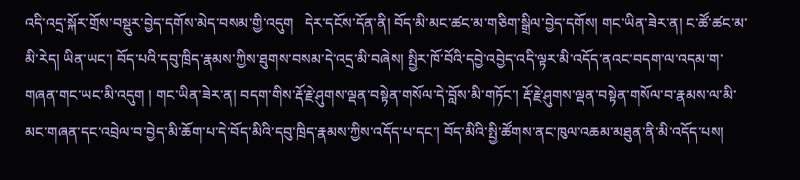འདི་འདྲ་སྐོར་གྲོས་བསྡུར་བྱེད་དགོས་མེད་བསམ་གྱི་འདུག   དེར་དངོས་དོན་ནི། བོད་མི་མང་ཚང་མ་གཅིག་སྒྲིལ་བྱེད་དགོས། གང་ཡིན་ཟེར་ན། ང་ཚོ་ཚང་མ་མི་རེད། ཡིན་ཡང་། བོད་པའི་དབུ་ཁྲིད་རྣམས་ཀྱིས་ཐུགས་བསམ་དེ་འདྲ་མི་བཞེས། སྤྱིར་ཁོ་བོའི་དབྱེ་འབྱེད་འདི་ལྟར་མི་འདོད་ནའང་བདག་ལ་འདམ་ག་གཞན་གང་ཡང་མི་འདུག ། གང་ཡིན་ཟེར་ན། བདག་གིས་རྡོ་རྗེ་ཤུགས་ལྡན་བསྟེན་གསོལ་དེ་བློས་མི་གཏོང་། རྡོ་རྗེ་ཤུགས་ལྡན་བསྟེན་གསོལ་བ་རྣམས་ལ་མི་མང་གཞན་དང་འབྲེལ་བ་བྱེད་མི་ཆོག་པ་དེ་བོད་མིའི་དབུ་ཁྲིད་རྣམས་ཀྱིས་འདོད་པ་དང་། བོད་མིའི་སྤྱི་ཚོགས་ནང་ཁུལ་འཆམ་མཐུན་ནི་མི་འདོད་པས།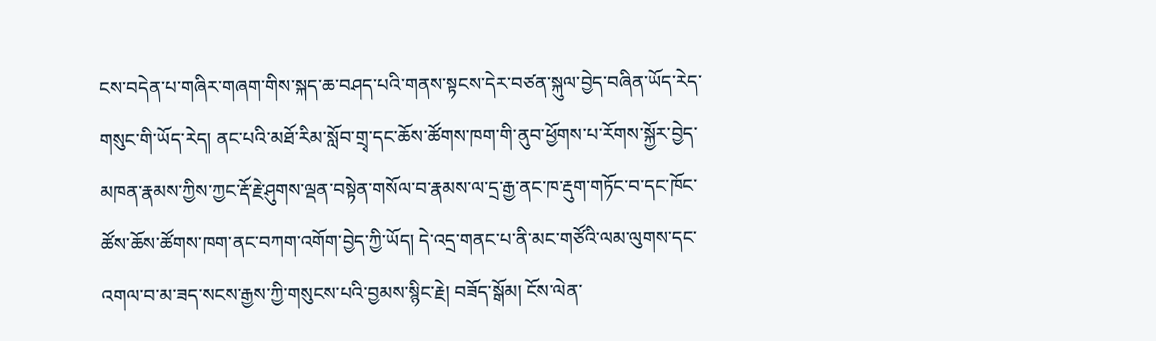ངས་བདེན་པ་གཞིར་གཞག་གིས་སྐད་ཆ་བཤད་པའི་གནས་སྟངས་དེར་བཙན་སྐུལ་བྱེད་བཞིན་ཡོད་རེད་གསུང་གི་ཡོད་རེད། ནང་པའི་མཐོ་རིམ་སློབ་གྲྭ་དང་ཆོས་ཚོགས་ཁག་གི་ནུབ་ཕྱོགས་པ་རོགས་སྐྱོར་བྱེད་མཁན་རྣམས་ཀྱིས་ཀྱང་རྡོ་རྗེ་ཤུགས་ལྡན་བསྟེན་གསོལ་བ་རྣམས་ལ་དྲ་རྒྱ་ནང་ཁ་རྡུག་གཏོང་བ་དང་ཁོང་ཚོས་ཆོས་ཚོགས་ཁག་ནང་བཀག་འགོག་བྱེད་ཀྱི་ཡོད། དེ་འདྲ་གནང་པ་ནི་མང་གཙོའི་ལམ་ལུགས་དང་འགལ་བ་མ་ཟད་སངས་རྒྱས་ཀྱི་གསུངས་པའི་བྱམས་སྙིང་རྗེ། བཟོད་སྒོམ། ངོས་ལེན་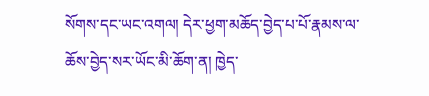སོགས་དང་ཡང་འགལ། དེར་ཕྱག་མཆོད་བྱེད་པ་པོ་རྣམས་ལ་ཆོས་བྱེད་སར་ཡོང་མི་ཆོག་ན། ཁྱེད་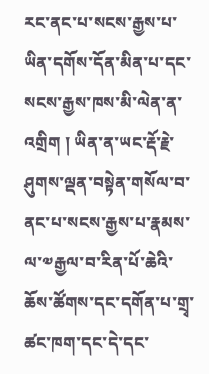རང་ནང་པ་སངས་རྒྱས་པ་ཡིན་དགོས་དོན་མིན་པ་དང་སངས་རྒྱས་ཁས་མི་ལེན་ན་འགྲིག ། ཡིན་ན་ཡང་རྡོ་རྗེ་ཤུགས་ལྡན་བསྟེན་གསོལ་བ་ནང་པ་སངས་རྒྱས་པ་རྣམས་ལ་༧རྒྱལ་བ་རིན་པོ་ཆེའི་ཆོས་ཚོགས་དང་དགོན་པ་གྲྭ་ཚང་ཁག་དང་དེ་དང་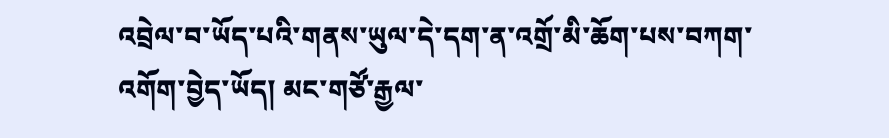འབྲེལ་བ་ཡོད་པའི་གནས་ཡུལ་དེ་དག་ན་འགྲོ་མི་ཆོག་པས་བཀག་འགོག་བྱེད་ཡོད། མང་གཙོ་རྒྱལ་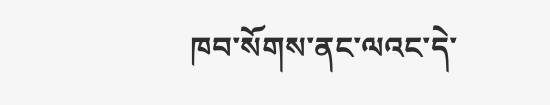ཁབ་སོགས་ནང་ལའང་དེ་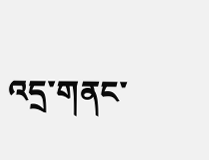འདྲ་གནང་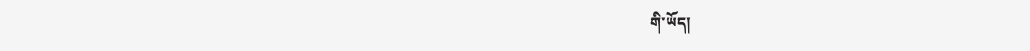གི་ཡོད།